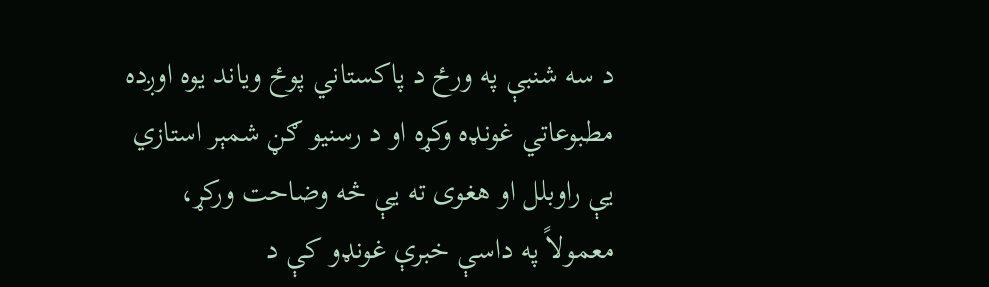د سه شنبې په ورځ د پاکستاني پوځ ویاند یوه اوږده مطبوعاتي غونډه وکړه او د رسنیو ګڼ شمېر استازي یې راوبلل او هغوی ته یې څه وضاحت ورکړ، معمولاً په داسې خبرې غونډو کې د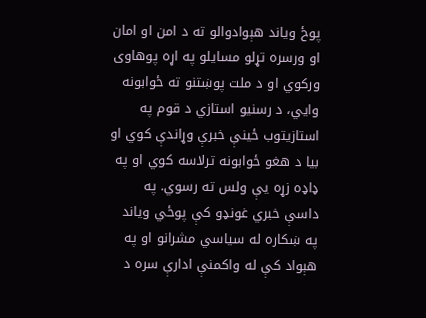پوځ ویاند هېوادوالو ته د امن او امان او ورسره تړلو مسایلو په اړه پوهاوی ورکوي او د ملت پوښتنو ته ځوابونه وایي، د رسنیو استازي د قوم په استازیتوب ځینې خبرې وړاندې کوي او بیا د هغو ځوابونه ترلاسه کوي او په ډاډه زړه یې ولس ته رسوي. په داسې خبري غونډو کې پوځي ویاند په ښکاره له سیاسي مشرانو او په هېواد کې له واکمنې ادارې سره د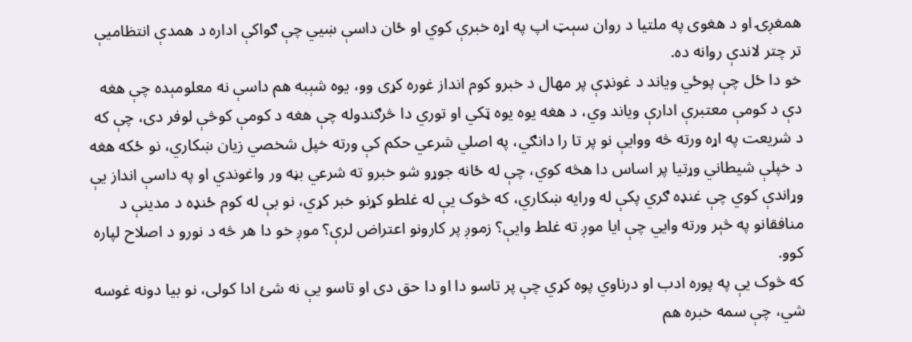همغږۍ او د هغوی په ملتیا د روان سېټ اپ په اړه خبرې کوي او ځان داسې ښيي چې ګواکې اداره د همدې انتظاميې تر چتر لاندې روانه ده.
خو دا ځل چې پوځي ویاند د غونډې پر مهال د خبرو کوم انداز غوره کړی وو، یوه شېبه هم داسې نه معلومېده چې هغه دې د کومې معتبرې ادارې ویاند وي، د هغه یوه یوه ټکي او توري دا څرګندوله چې هغه د کومې کوڅې لوفر دی، چې که د شریعت په اړه ورته څه ووایې نو پر تا را دانګي، په اصلي شرعي حکم کې ورته خپل شخصي زیان ښکاري، نو ځکه هغه د خپلې شیطاني وړتیا پر اساس دا هڅه کوي، چې له ځانه جوړو شو خبرو ته شرعي بڼه ور واغوندي او په داسې انداز یې وړاندې کوي چې غنډه ګري پکې له ورایه ښکاري، که څوک یې له غلطو کړنو خبر کړي، نو بې له کوم ځنډه د مدینې د منافقانو په څېر ورته وایي چې ایا موږ ته غلط وایې؟ زموږ پر کارونو اعتراض لرې؟ موږ خو دا هر څه د نورو د اصلاح لپاره کوو.
که څوک یې په پوره ادب او درناوي پوه کړي چې پر تاسو دا او دا حق دی او تاسو یې نه شئ ادا کولی، نو بیا دونه غوسه شي، چې سمه خبره هم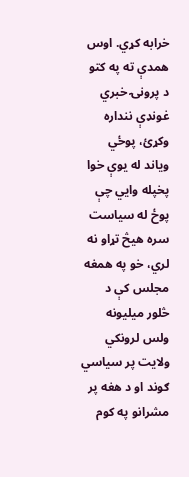خرابه کړي. اوس همدې ته په کتو د پرونۍ خبري غونډې ننداره وکړئ، پوځي ویاند له یوې خوا پخپله وایي چې پوځ له سیاست سره هیڅ تړاو نه لري، خو په همغه مجلس کې د څلور میلیونه ولس لرونکي ولایت پر سیاسي ګوند او د هغه پر مشرانو په کوم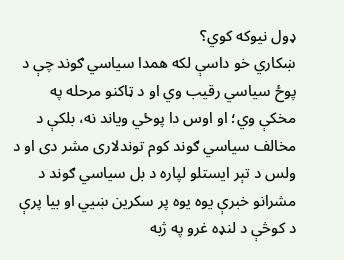ډول نیوکه کوي؟
ښکاري خو داسې لکه همدا سیاسي ګوند چې د پوځ سیاسي رقیب وي او د ټاکنو مرحله په مخکې وي؛ او اوس دا پوځي ویاند نه، بلکې د مخالف سیاسي ګوند کوم توندلاری مشر دی او د ولس د تېر ایستلو لپاره د بل سیاسي ګوند د مشرانو خبرې یوه یوه پر سکرین ښيي او بیا پرې د کوڅې د لنډه غرو په ژبه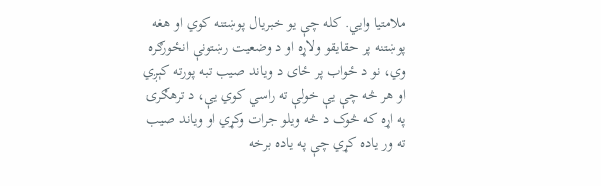ملامتیا وایي. کله چې یو خبریال پوښتنه کوي او هغه پوښتنه پر حقایقو ولاړه او د وضعیت رښتونې انځورګره وي، نو د ځواب پر ځای د ویاند صیب تبه پورته کېږي او هر څه چې یې خولې ته راسي کوي یې، د ترهګرۍ په اړه که څوک د څه ویلو جرات وکړي او ویاند صیب ته ور یاده کړي چې په یاده برخه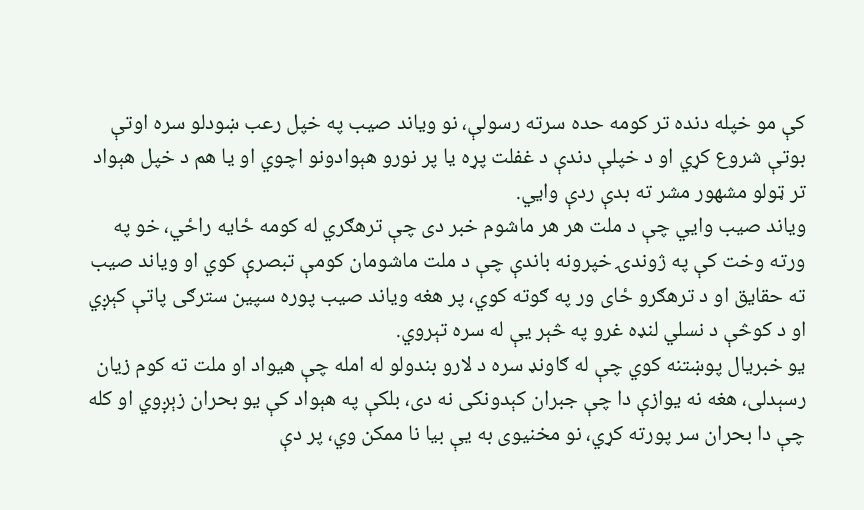کې مو خپله دنده تر کومه حده سرته رسولې، نو ویاند صیب په خپل رعب ښودلو سره اوتې بوتې شروع کړي او د خپلې دندې د غفلت پړه یا پر نورو هېوادونو اچوي او یا هم د خپل هېواد تر ټولو مشهور مشر ته بدې ردې وايي.
ویاند صیب وایي چې د ملت هر هر ماشوم خبر دی چې ترهګري له کومه ځایه راځي، خو په ورته وخت کې په ژوندۍ خپرونه باندې چې د ملت ماشومان کومې تبصرې کوي او ویاند صیب ته حقایق او د ترهګرو ځای ور په ګوته کوي، پر هغه ویاند صیب پوره سپین سترګی پاتې کېږي او د کوڅې د نسلي لنډه غرو په څېر یې له سره تېروي.
یو خبریال پوښتنه کوي چې له ګاونډ سره د لارو بندولو له امله چې هیواد او ملت ته کوم زیان رسېدلی، هغه نه یوازې دا چې جبران کېدونکی نه دی، بلکې په هېواد کې یو بحران زېږوي او کله چې دا بحران سر پورته کړي، نو مخنیوی به یې بیا نا ممکن وي، پر دې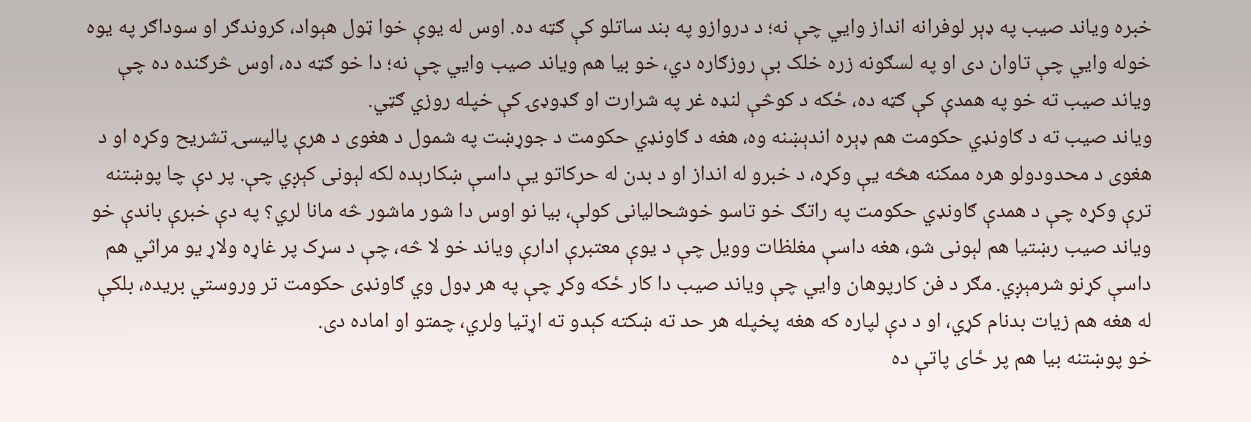خبره ویاند صیب په ډېر لوفرانه انداز وایي چې نه؛ د دروازو په بند ساتلو کې ګټه ده. اوس له یوې خوا ټول هېواد، کروندګر او سوداګر په یوه خوله وایي چې تاوان دی او په لسګونه زره خلک بې روزګاره دي، خو بیا هم ویاند صیب وایي چې نه؛ دا خو ګټه ده، اوس څرګنده ده چې ویاند صیب ته خو په همدې کې ګټه ده، ځکه د کوڅې لنډه غر په شرارت او ګډوډۍ کې خپله روزي ګټي.
ویاند صیب ته د ګاونډي حکومت هم ډېره اندېښنه وه، هغه د ګاونډي حکومت د جوړښت په شمول د هغوی د هرې پالیسۍ تشریح وکړه او د هغوی د محدودولو هره ممکنه هڅه یې وکړه، د خبرو له انداز او د بدن له حرکاتو یې داسې ښکارېده لکه لېونی کېږي چې. پر دې چا پوښتنه ترې وکړه چې د همدې ګاونډي حکومت په راتګ خو تاسو خوشحالیانی کولې، بیا نو اوس دا شور ماشور څه مانا لري؟ په دې خبرې باندې خو ویاند صیب رښتیا هم لېونی شو، هغه داسې مغلظات وویل چې د یوې معتبرې ادارې ویاند خو لا څه، چې د سړک پر غاړه ولاړ یو مراثي هم داسې کړنو شرمېږي. مګر د فن کارپوهان وایي چې ویاند صیب دا کار ځکه وکړ چې په هر ډول وي ګاونډی حکومت تر وروستي بریده، بلکې له هغه هم زیات بدنام کړي، او د دې لپاره که هغه پخپله هر حد ته ښکته کېدو ته اړتیا ولري، چمتو او اماده دی.
خو پوښتنه بیا هم پر ځای پاتې ده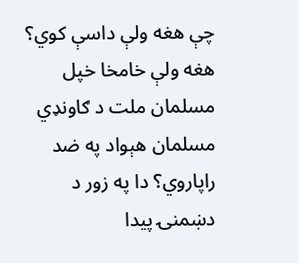چې هغه ولې داسې کوي؟ هغه ولې خامخا خپل مسلمان ملت د ګاونډي مسلمان هېواد په ضد راپاروي؟ دا په زور د دښمنۍ پیدا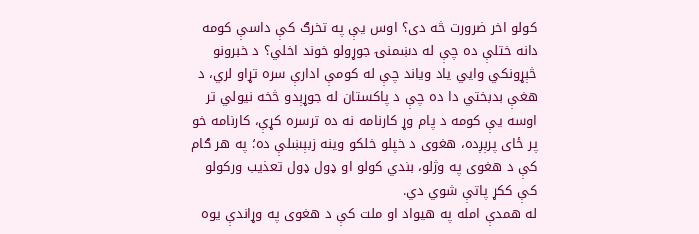کولو اخر ضرورت څه دی؟ اوس یې په تخرګ کې داسې کومه دانه ختلې ده چې له دښمنۍ جوړولو خوند اخلي؟ د خبرونو څېړونکي وایي یاد ویاند چې له کومې ادارې سره تړاو لري، د هغې بدبختي دا ده چې د پاکستان له جوړېدو څخه نیولي تر اوسه یې کومه د پام وړ کارنامه نه ده ترسره کړې، کارنامه خو پر ځای پرېږده، هغوی د خپلو خلکو وینه زبېښلې ده؛ په هر ګام کې د هغوی په وژلو، بندي کولو او ډول ډول تعذیب ورکولو کې ککړ پاتې شوي دي.
له همدې امله په هیواد او ملت کې د هغوی په وړاندې یوه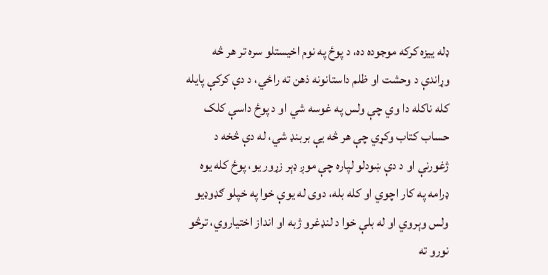ډله ییزه کرکه موجوده ده، د پوځ په نوم اخیستلو سره تر هر څه وړاندې د وحشت او ظلم داستانونه ذهن ته راځي، د دې کرکې پایله کله ناکله دا وي چې ولس په غوسه شي او د پوځ داسې کلک حساب کتاب وکړي چې هر څه یې بربنډ شي، له دې څخه د ژغورنې او د دې ښودلو لپاره چې موږ ډېر زړور یو، پوځ کله یوه ډرامه په کار اچوي او کله بله، دوی له یوې خوا په خپلو ګډوډیو ولس وېروي او له بلې خوا د لنډغرو ژبه او انداز اختیاروي، ترڅو نورو ته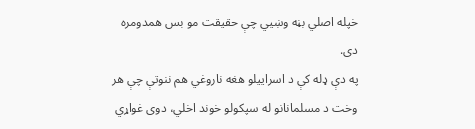خپله اصلي بڼه وښيي چې حقیقت مو بس همدومره دی.
په دې ډله کې د اسراییلو هغه ناروغي هم ننوتې چې هر وخت د مسلمانانو له سپکولو خوند اخلي، دوی غواړي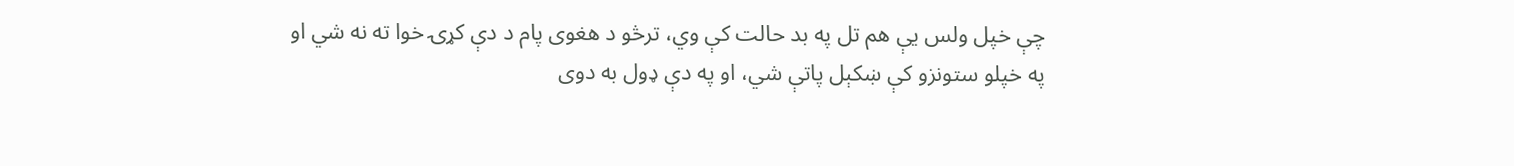چې خپل ولس یې هم تل په بد حالت کې وي، ترڅو د هغوی پام د دې کړۍ خوا ته نه شي او په خپلو ستونزو کې ښکېل پاتې شي، او په دې ډول به دوی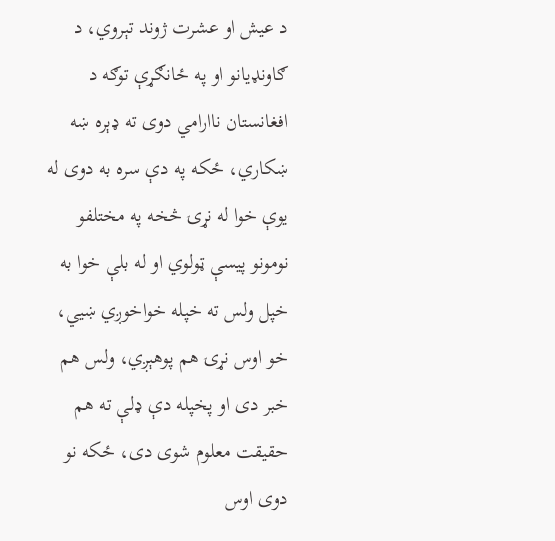د عیش او عشرت ژوند تېروي، د ګاونډیانو او په ځانګړې توګه د افغانستان ناارامي دوی ته ډېره ښه ښکاري، ځکه په دې سره به دوی له یوې خوا له نړۍ څخه په مختلفو نومونو پیسې ټولوي او له بلې خوا به خپل ولس ته خپله خواخوږي ښيي، خو اوس نړۍ هم پوهېږي، ولس هم خبر دی او پخپله دې ډلې ته هم حقیقت معلوم شوی دی، ځکه نو دوی اوس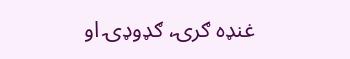غنډه ګرۍ، ګډوډۍ او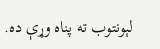لېونتوب ته پناه وړې ده.